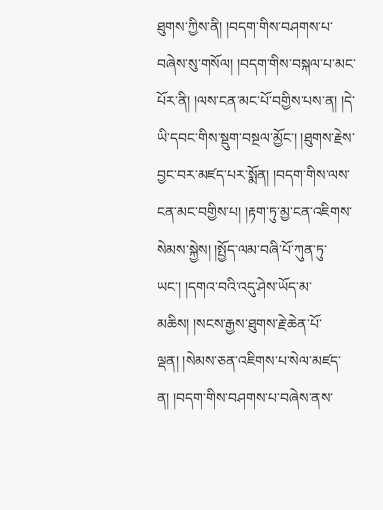ཐུགས་ཀྱིས་ནི། །བདག་གིས་བཤགས་པ་བཞེས་སུ་གསོལ། །བདག་གིས་བསྐལ་པ་མང་པོར་ནི། །ལས་ངན་མང་པོ་བགྱིས་པས་ན། །དེ་ཡི་དབང་གིས་སྡུག་བསྔལ་མྱོང་། །ཐུགས་རྗེས་བྱང་བར་མཛད་པར་སྨོན། །བདག་གིས་ལས་ངན་མང་བགྱིས་པ། །རྟག་ཏུ་མྱ་ངན་འཇིགས་སེམས་སྐྱེས། །སྤྱོད་ལམ་བཞི་པོ་ཀུན་ཏུ་ཡང་། །དགའ་བའི་འདུ་ཤེས་ཡོད་མ་མཆིས། །སངས་རྒྱས་ཐུགས་རྗེ་ཆེན་པོ་ལྡན། །སེམས་ཅན་འཇིགས་པ་སེལ་མཛད་ན། །བདག་གིས་བཤགས་པ་བཞེས་ནས་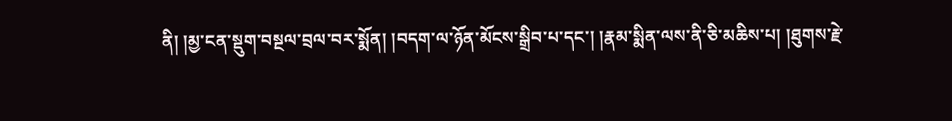ནི། །མྱ་ངན་སྡུག་བསྔལ་བྲལ་བར་སྨོན། །བདག་ལ་ཉོན་མོངས་སྒྲིབ་པ་དང་། །རྣམ་སྨིན་ལས་ནི་ཅི་མཆིས་པ། །ཐུགས་རྗེ་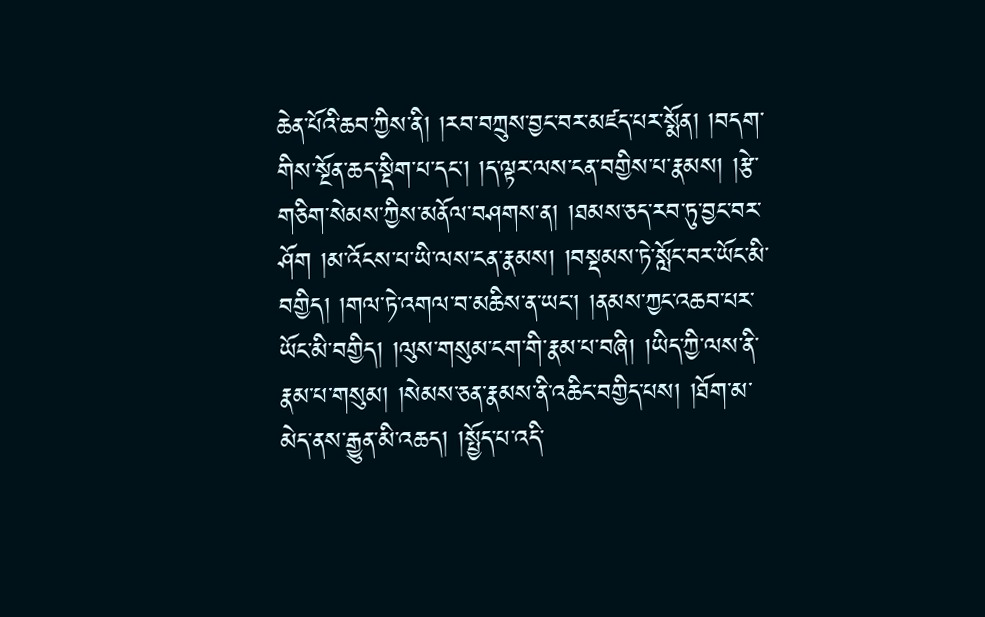ཆེན་པོའི་ཆབ་ཀྱིས་ནི། །རབ་བཀྲུས་བྱང་བར་མཛད་པར་སྨོན། །བདག་གིས་སྔོན་ཆད་སྡིག་པ་དང་། །ད་ལྟར་ལས་ངན་བགྱིས་པ་རྣམས། །རྩེ་གཅིག་སེམས་ཀྱིས་མནོལ་བཤགས་ན། །ཐམས་ཅད་རབ་ཏུ་བྱང་བར་ཤོག །མ་འོངས་པ་ཡི་ལས་ངན་རྣམས། །བསྡམས་ཏེ་སློང་བར་ཡོང་མི་བགྱིད། །གལ་ཏེ་འགལ་བ་མཆིས་ན་ཡང་། །ནམས་ཀྱང་འཆབ་པར་ཡོང་མི་བགྱིད། །ལུས་གསུམ་ངག་གི་རྣམ་པ་བཞི། །ཡིད་ཀྱི་ལས་ནི་རྣམ་པ་གསུམ། །སེམས་ཅན་རྣམས་ནི་འཆིང་བགྱིད་པས། །ཐོག་མ་མེད་ནས་རྒྱུན་མི་འཆད། །སྤྱོད་པ་འདི་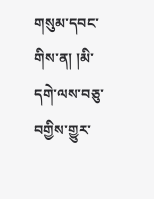གསུམ་དབང་གིས་ན། །མི་དགེ་ལས་བཅུ་བགྱིས་གྱུར་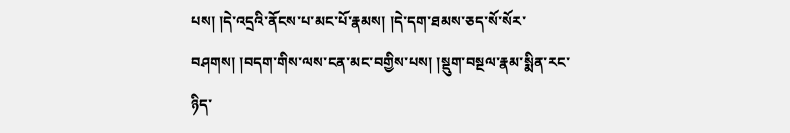པས། །དེ་འདྲའི་ནོངས་པ་མང་པོ་རྣམས། །དེ་དག་ཐམས་ཅད་སོ་སོར་བཤགས། །བདག་གིས་ལས་ངན་མང་བགྱིས་པས། །སྡུག་བསྔལ་རྣམ་སྨིན་རང་ཉིད་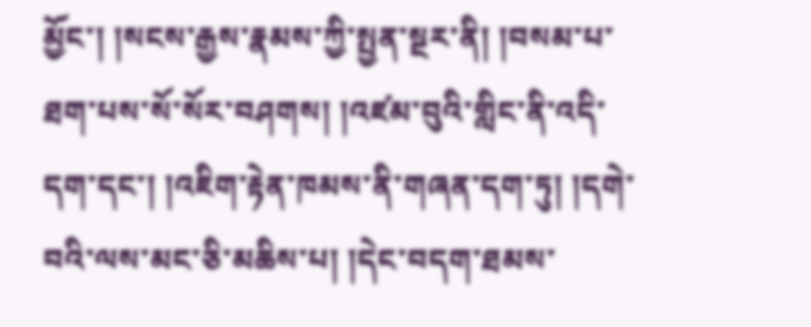མྱོང་། །སངས་རྒྱས་རྣམས་ཀྱི་སྤྱན་སྔར་ནི། །བསམ་པ་ཐག་པས་སོ་སོར་བཤགས། །འཛམ་བུའི་གླིང་ནི་འདི་དག་དང་། །འཇིག་རྟེན་ཁམས་ནི་གཞན་དག་ཏུ། །དགེ་བའི་ལས་མང་ཅི་མཆིས་པ། །དེང་བདག་ཐམས་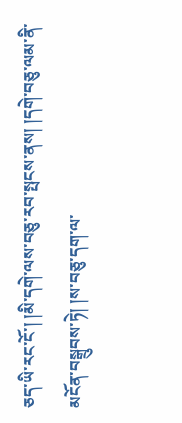ཅད་ཡི་རང་ངོ་། །མི་དགེ་ལས་བཅུ་རབ་སྤངས་ནས། །དགེ་བཅུ་ལམ་ནི་མངོན་བསྒྲུབས་ཏེ། །ས་བཅུ་དག་ལ་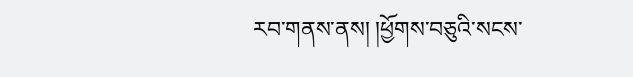རབ་གནས་ནས། །ཕྱོགས་བཅུའི་སངས་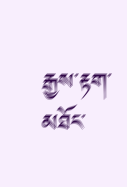རྒྱས་རྟག་མཐོང་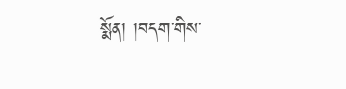སྨོན། །བདག་གིས་